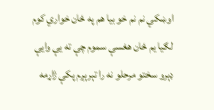اوښکي نم نم خو بيا هم په ځان خواري کوم لګيا یم ځان هغسې سموم چې ته يې وايې ډېرو سختو مرحلو نه را تېرېږم پکې ژاړمه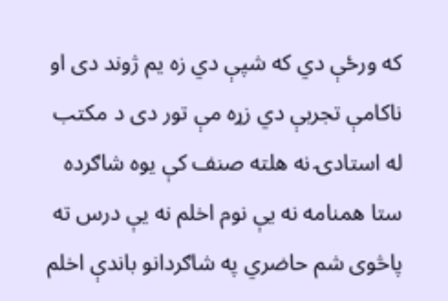که ورځې دي که شپې دي زه یم ژوند دی او ناکامې تجربې دي زړه مې تور دی د مکتب له استادۍ نه هلته صنف کې یوه شاګرده ستا همنامه نه يې نوم اخلم نه یې درس ته پاڅوی شم حاضري په شاګردانو باندې اخلم